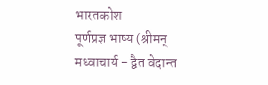भारतकोश
पूर्णप्रज्ञ भाष्य (श्रीमन् मध्वाचार्य - द्वैत वेदान्त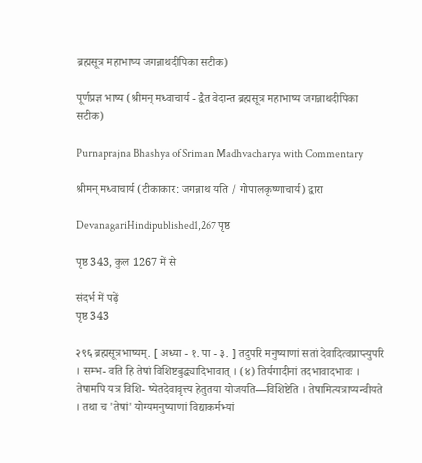ब्रह्मसूत्र महाभाष्य जगन्नाथदीपिका सटीक)

पूर्णप्रज्ञ भाष्य (श्रीमन् मध्वाचार्य - द्वैत वेदान्त ब्रह्मसूत्र महाभाष्य जगन्नाथदीपिका सटीक)

Purnaprajna Bhashya of Sriman Madhvacharya with Commentary

श्रीमन् मध्वाचार्य (टीकाकार: जगन्नाथ यति / गोपालकृष्णाचार्य) द्वारा

DevanagariHindipublished1,267 पृष्ठ

पृष्ठ 343, कुल 1267 में से

संदर्भ में पढ़ें
पृष्ठ 343

२९६ ब्रह्मसूत्रभाष्यम्. [ अध्या - १. पा - ३. ] तदुपरि मनुष्याणां सतां देवादित्वप्राप्त्युपरि । सम्भ- वति हि तेषां विशिष्टबुद्ध्यादिभावात् । (४) तिर्यगादीनां तदभावादभावः । तेषामपि यत्र विशि- ष्येतदेवावृत्त्य हेतुतया योजयति—विशिष्टेति । तेषामित्यत्राप्यन्वीयते । तथा च 'तेषां' योग्यमनुष्याणां विद्याकर्मभ्यां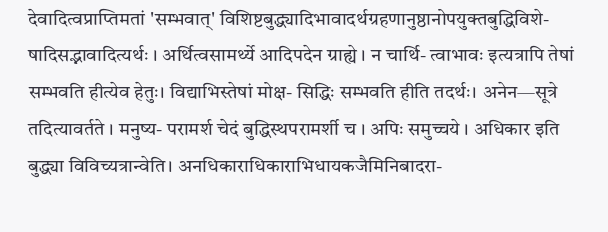देवादित्वप्राप्तिमतां 'सम्भवात्' विशिष्टबुद्ध्यादिभावादर्थग्रहणानुष्ठानोपयुक्तबुद्धिविशे- षादिसद्भावादित्यर्थः । अर्थित्वसामर्थ्ये आदिपदेन ग्राह्ये । न चार्थि- त्वाभावः इत्यत्रापि तेषां सम्भवति हीत्येव हेतुः। विद्याभिस्तेषां मोक्ष- सिद्धिः सम्भवति हीति तदर्थः। अनेन—सूत्रे तदित्यावर्तते । मनुष्य- परामर्श चेदं बुद्धिस्थपरामर्शी च । अपिः समुच्चये । अधिकार इति बुद्ध्या विविच्यत्रान्वेति। अनधिकाराधिकाराभिधायकजैमिनिबादरा-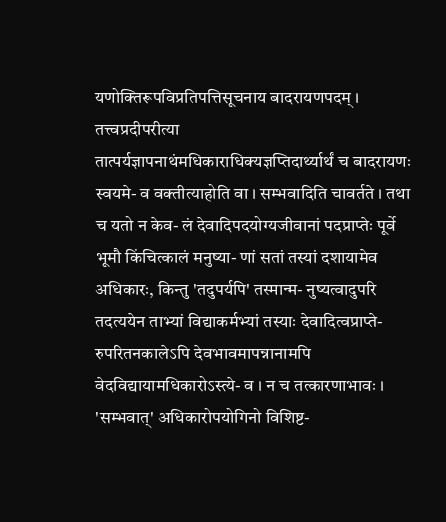यणोक्तिरूपविप्रतिपत्तिसूचनाय बादरायणपदम् । तत्त्वप्रदीपरीत्या तात्पर्यज्ञापनाथंमधिकाराधिक्यज्ञप्तिदार्थ्यार्थं च बादरायणः स्वयमे- व वक्तीत्याहोति वा । सम्भवादिति चावर्तते । तथा च यतो न केव- लं देवादिपदयोग्यजीवानां पदप्राप्तेः पूर्वे भूमौ किंचित्कालं मनुष्या- णां सतां तस्यां दशायामेव अधिकारः, किन्तु 'तदुपर्यपि' तस्मान्म- नुष्यत्वादुपरि तदत्ययेन ताभ्यां विद्याकर्मभ्यां तस्याः देवादित्वप्राप्ते- रुपरितनकालेऽपि देवभावमापन्नानामपि वेदविद्यायामधिकारोऽस्त्ये- व । न च तत्कारणाभावः । 'सम्भवात्' अधिकारोपयोगिनो विशिष्ट-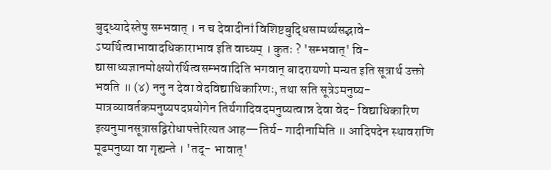बुद्ध्यादेस्तेषु सम्भवात् । न च देवादीनां विशिष्टबुद्धिसामर्थ्यसद्भावे- ऽप्यर्थित्वाभावादधिकाराभाव इति वाच्यम् । कुतः ? 'सम्भवात्' वि- द्यासाध्यज्ञानमोक्षयोरर्थित्वसम्भवादिति भगवान् बादरायणो मन्यत इति सूत्रार्थ उक्तो भवति ॥ (४) ननु न देवा वेदविद्याधिकारिणः, तथा सति सूत्रेऽमनुष्य- मात्रव्यावर्तकमनुष्यपदप्रयोगेन तिर्यगादिवदमनुष्यत्वान्न देवा वेद- विद्याधिकारिण इत्यनुमानसूत्रासद्विरोधापत्तेरित्यत आह—तिर्य- गादीनामिति ॥ आदिपदेन स्थावराणि मूढमनुष्या वा गृह्यन्ते । 'तद्- भावात्'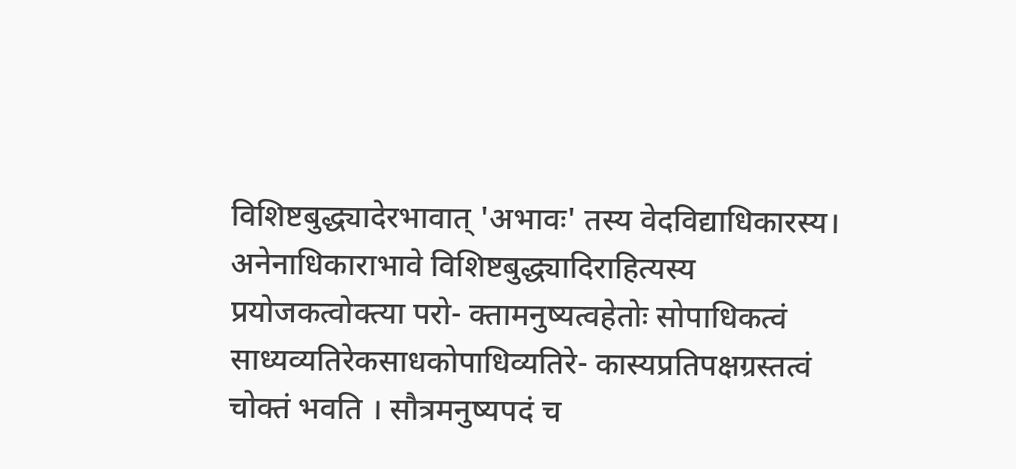विशिष्टबुद्ध्यादेरभावात् 'अभावः' तस्य वेदविद्याधिकारस्य। अनेनाधिकाराभावे विशिष्टबुद्ध्यादिराहित्यस्य प्रयोजकत्वोक्त्या परो- क्तामनुष्यत्वहेतोः सोपाधिकत्वं साध्यव्यतिरेकसाधकोपाधिव्यतिरे- कास्यप्रतिपक्षग्रस्तत्वं चोक्तं भवति । सौत्रमनुष्यपदं च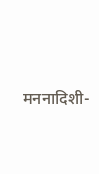मननादिशी-